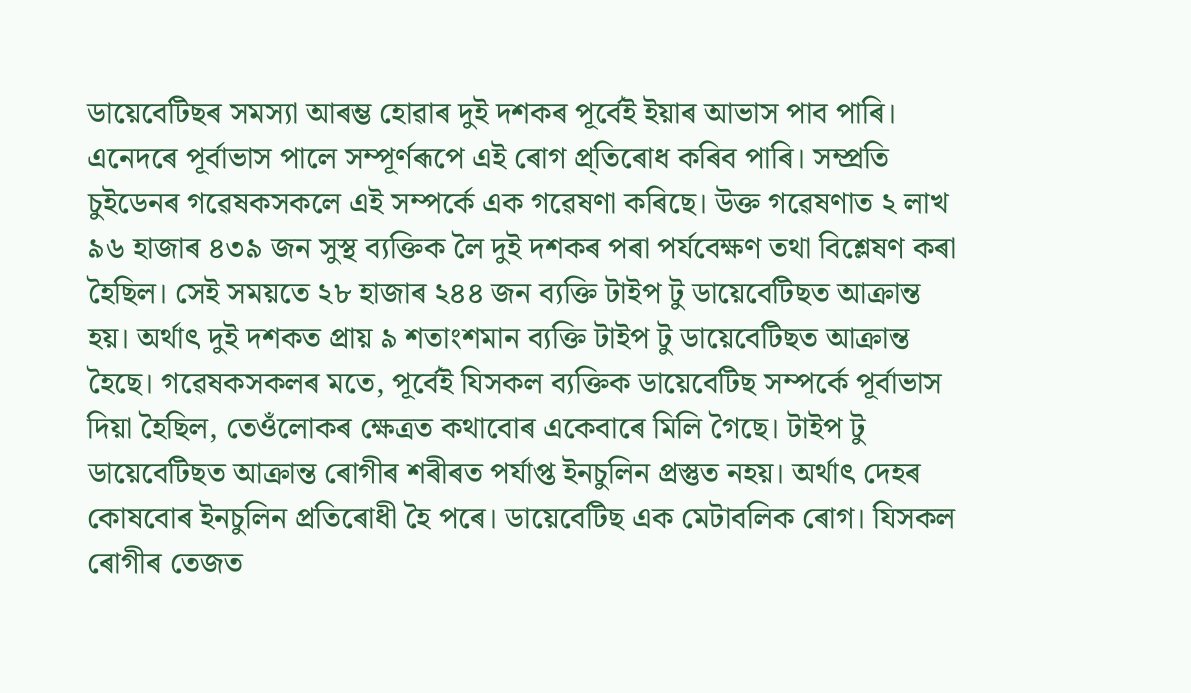ডায়েবেটিছৰ সমস্যা আৰম্ভ হোৱাৰ দুই দশকৰ পূৰ্বেই ইয়াৰ আভাস পাব পাৰি। এনেদৰে পূৰ্বাভাস পালে সম্পূৰ্ণৰূপে এই ৰোগ প্ৰ্তিৰোধ কৰিব পাৰি। সম্প্ৰতি চুইডেনৰ গৱেষকসকলে এই সম্পৰ্কে এক গৱেষণা কৰিছে। উক্ত গৱেষণাত ২ লাখ ৯৬ হাজাৰ ৪৩৯ জন সুস্থ ব্যক্তিক লৈ দুই দশকৰ পৰা পৰ্যবেক্ষণ তথা বিশ্লেষণ কৰা হৈছিল। সেই সময়তে ২৮ হাজাৰ ২৪৪ জন ব্যক্তি টাইপ টু ডায়েবেটিছত আক্ৰান্ত হয়। অৰ্থাৎ দুই দশকত প্ৰায় ৯ শতাংশমান ব্যক্তি টাইপ টু ডায়েবেটিছত আক্ৰান্ত হৈছে। গৱেষকসকলৰ মতে, পূৰ্বেই যিসকল ব্যক্তিক ডায়েবেটিছ সম্পৰ্কে পূৰ্বাভাস দিয়া হৈছিল, তেওঁলোকৰ ক্ষেত্ৰত কথাবোৰ একেবাৰে মিলি গৈছে। টাইপ টু ডায়েবেটিছত আক্ৰান্ত ৰোগীৰ শৰীৰত পৰ্যাপ্ত ইনচুলিন প্ৰস্তুত নহয়। অৰ্থাৎ দেহৰ কোষবোৰ ইনচুলিন প্ৰতিৰোধী হৈ পৰে। ডায়েবেটিছ এক মেটাবলিক ৰোগ। যিসকল ৰোগীৰ তেজত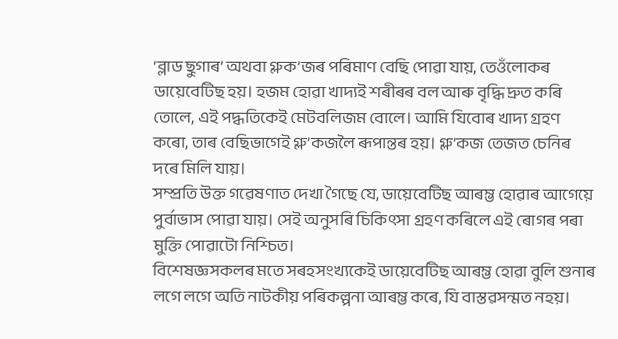‘ব্লাড ছুগাৰ’ অথবা গ্লুক’জৰ পৰিমাণ বেছি পোৱা যায়, তেওঁলোকৰ ডায়েবেটিছ হয়। হজম হোৱা খাদ্যই শৰীৰৰ বল আৰু বৃদ্ধি দ্ৰুত কৰি তোলে, এই পদ্ধতিকেই মেটবলিজম বোলে। আমি যিবোৰ খাদ্য গ্ৰহণ কৰো, তাৰ বেছিভাগেই গ্লু’কজলৈ ৰূপান্তৰ হয়। গ্লু’কজ তেজত চেনিৰ দৰে মিলি যায়।
সম্প্ৰতি উক্ত গৱেষণাত দেখা গৈছে যে, ডায়েবেটিছ আৰম্ভ হোৱাৰ আগেয়ে পুৰ্বাভাস পোৱা যায়। সেই অনুসৰি চিকিৎসা গ্ৰহণ কৰিলে এই ৰোগৰ পৰা মুক্তি পোৱাটো নিশ্চিত।
বিশেষজ্ঞসকলৰ মতে সৰহসংখ্যকেই ডায়েবেটিছ আৰম্ভ হোৱা বুলি শুনাৰ লগে লগে অতি নাটকীয় পৰিকল্পনা আৰম্ভ কৰে, যি বাস্তৱসন্মত নহয়।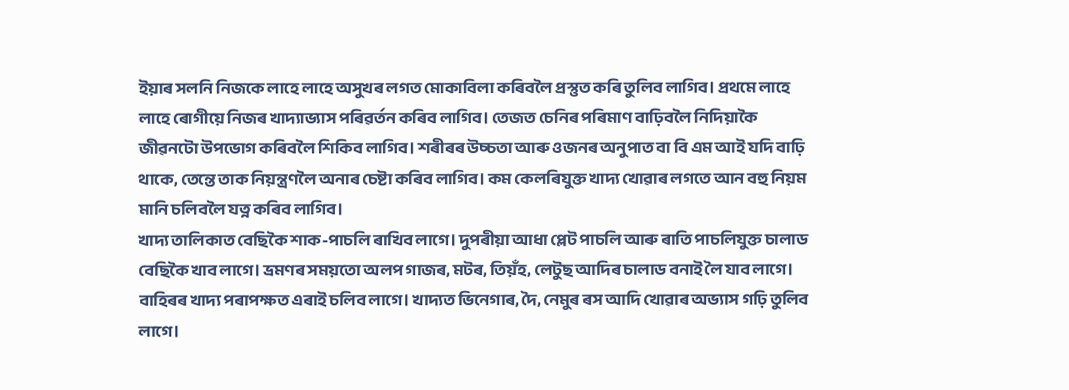ইয়াৰ সলনি নিজকে লাহে লাহে অসুখৰ লগত মোকাবিলা কৰিবলৈ প্ৰস্তুত কৰি তুলিব লাগিব। প্ৰথমে লাহে লাহে ৰোগীয়ে নিজৰ খাদ্যাভ্যাস পৰিৱৰ্তন কৰিব লাগিব। তেজত চেনিৰ পৰিমাণ বাঢ়িবলৈ নিদিয়াকৈ জীৱনটো উপভোগ কৰিবলৈ শিকিব লাগিব। শৰীৰৰ উচ্চতা আৰু ওজনৰ অনুপাত বা বি এম আই যদি বাঢ়ি থাকে, তেন্তে তাক নিয়ন্ত্ৰণলৈ অনাৰ চেষ্টা কৰিব লাগিব। কম কেলৰিযুক্ত খাদ্য খোৱাৰ লগতে আন বহু নিয়ম মানি চলিবলৈ যত্ন কৰিব লাগিব।
খাদ্য তালিকাত বেছিকৈ শাক-পাচলি ৰাখিব লাগে। দুপৰীয়া আধা প্লেট পাচলি আৰু ৰাতি পাচলিযুক্ত চালাড বেছিকৈ খাব লাগে। ভ্ৰমণৰ সময়তো অলপ গাজৰ, মটৰ, তিয়ঁহ, লেটুছ আদিৰ চালাড বনাই লৈ যাব লাগে। বাহিৰৰ খাদ্য পৰাপক্ষত এৰাই চলিব লাগে। খাদ্যত ভিনেগাৰ, দৈ, নেমুৰ ৰস আদি খোৱাৰ অভ্যাস গঢ়ি তুলিব লাগে।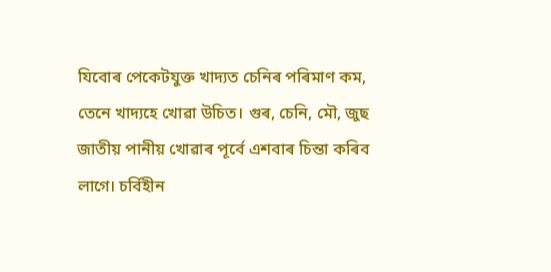যিবোৰ পেকেটযুক্ত খাদ্যত চেনিৰ পৰিমাণ কম, তেনে খাদ্যহে খোৱা উচিত। গুৰ, চেনি, মৌ, জুছ জাতীয় পানীয় খোৱাৰ পূৰ্বে এশবাৰ চিন্তা কৰিব লাগে। চৰ্বিহীন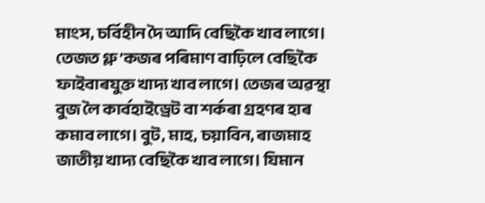মাংস, চৰ্বিহীন দৈ আদি বেছিকৈ খাব লাগে। তেজত গ্লু’কজৰ পৰিমাণ বাঢ়িলে বেছিকৈ ফাইবাৰযুক্ত খাদ্য খাব লাগে। তেজৰ অৱস্থা বুজ লৈ কাৰ্বহাইড্ৰেট বা শৰ্কৰা গ্ৰহণৰ হাৰ কমাব লাগে। বুট, মাহ, চয়াবিন, ৰাজমাহ জাতীয় খাদ্য বেছিকৈ খাব লাগে। যিমান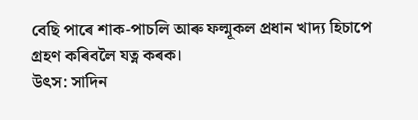বেছি পাৰে শাক-পাচলি আৰু ফল্মূকল প্ৰধান খাদ্য হিচাপে গ্ৰহণ কৰিবলৈ যত্ন কৰক।
উৎস: সাদিন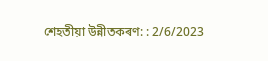শেহতীয়া উন্নীতকৰণ: : 2/6/2023